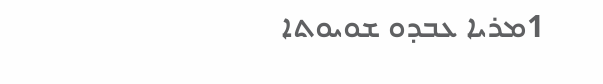1ܡܪܝܐ ܥܒܕܘ ܫܘܝܘܬܐ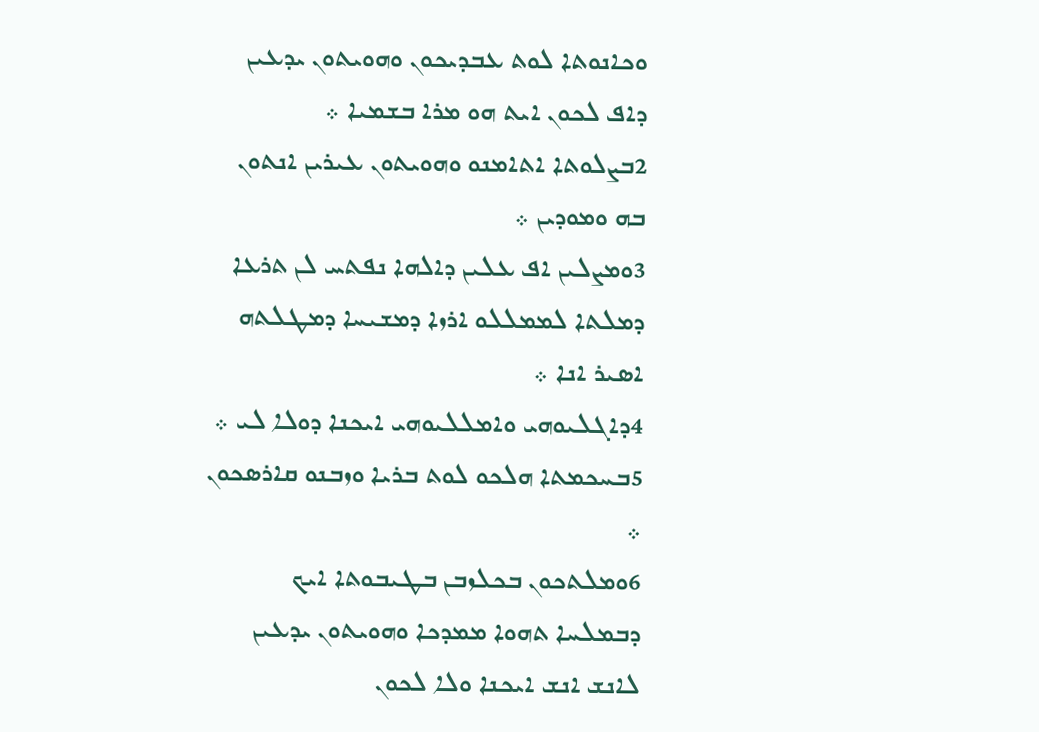ܘܟܐܢܘܬܐ ܠܘܬ ܥܒܕܝܟܘܢ ܘܗܘܝܬܘܢ ܝܕܥܝܢ ܕܐܦ ܠܟܘܢ ܐܝܬ ܗܘ ܡܪܐ ܒܫܡܝܐ ܀
2ܒܨܠܘܬܐ ܐܬܐܡܢܘ ܘܗܘܝܬܘܢ ܥܝܪܝܢ ܐܢܬܘܢ ܒܗ ܘܡܘܕܝܢ ܀
3ܘܡܨܠܝܢ ܐܦ ܥܠܝܢ ܕܐܠܗܐ ܢܦܬܚ ܠܢ ܬܪܥܐ ܕܡܠܬܐ ܠܡܡܠܠܘ ܐܪܙܐ ܕܡܫܝܚܐ ܕܡܛܠܬܗ ܐܤܝܪ ܐܢܐ ܀
4ܕܐܓܠܝܘܗܝ ܘܐܡܠܠܝܘܗܝ ܐܝܟܢܐ ܕܘܠܐ ܠܝ ܀
5ܒܚܟܡܬܐ ܗܠܟܘ ܠܘܬ ܒܪܝܐ ܘܙܒܢܘ ܩܐܪܤܟܘܢ ܀
6ܘܡܠܬܟܘܢ ܒܟܠܙܒܢ ܒܛܝܒܘܬܐ ܐܝܟ ܕܒܡܠܚܐ ܬܗܘܐ ܡܡܕܟܐ ܘܗܘܝܬܘܢ ܝܕܥܝܢ ܠܐܢܫ ܐܢܫ ܐܝܟܢܐ ܘܠܐ ܠܟܘܢ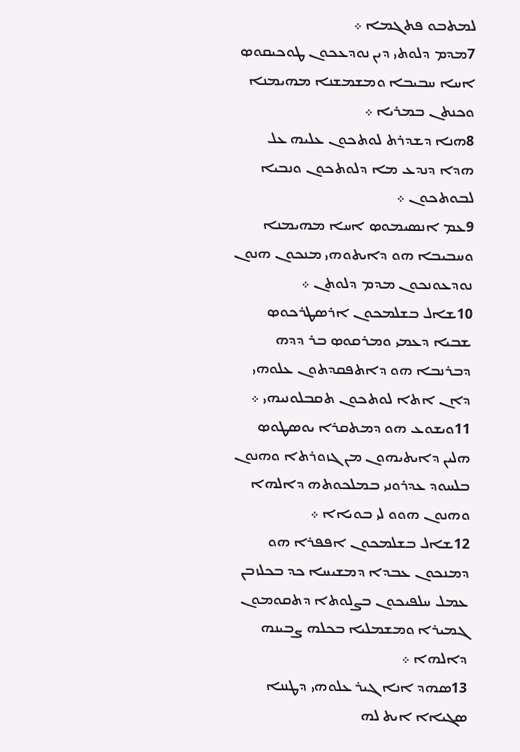ܠܡܬܒܘ ܦܬܓܡܐ ܀
7ܡܕܡ ܕܠܘܬܝ ܕܝܢ ܢܘܕܥܟܘܢ ܛܘܟܝܩܘܤ ܐܚܐ ܚܒܝܒܐ ܘܡܫܡܫܢܐ ܡܗܝܡܢܐ ܘܟܢܬܢ ܒܡܪܝܐ ܀
8ܗܢܐ ܕܫܕܪܬ ܠܘܬܟܘܢ ܥܠܝܗ ܥܠ ܗܕܐ ܕܢܕܥ ܡܐ ܕܠܘܬܟܘܢ ܘܢܒܝܐ ܠܒܘܬܟܘܢ ܀
9ܥܡ ܐܢܤܝܡܘܤ ܐܚܐ ܡܗܝܡܢܐ ܘܚܒܝܒܐ ܗܘ ܕܐܝܬܘܗܝ ܡܢܟܘܢ ܗܢܘܢ ܢܘܕܥܘܢܟܘܢ ܡܕܡ ܕܠܘܬܢ ܀
10ܫܐܠ ܒܫܠܡܟܘܢ ܐܪܤܛܪܟܘܤ ܫܒܝܐ ܕܥܡܝ ܘܡܪܩܘܤ ܒܪ ܕܕܗ ܕܒܪܢܒܐ ܗܘ ܕܐܬܦܩܕܬܘܢ ܥܠܘܗܝ ܕܐܢ ܐܬܐ ܠܘܬܟܘܢ ܬܩܒܠܘܢܝܗܝ ܀
11ܘܝܫܘܥ ܗܘ ܕܡܬܩܪܐ ܝܘܤܛܘܤ ܗܠܝܢ ܕܐܝܬܝܗܘܢ ܡܢ ܓܙܘܪܬܐ ܘܗܢܘܢ ܒܠܚܘܕ ܥܕܪܘܢܝ ܒܡܠܟܘܬܗ ܕܐܠܗܐ ܘܗܢܘܢ ܗܘܘ ܠܝ ܒܘܝܐܐ ܀
12ܫܐܠ ܒܫܠܡܟܘܢ ܐܦܦܪܐ ܗܘ ܕܡܢܟܘܢ ܥܒܕܐ ܕܡܫܝܚܐ ܟܕ ܒܟܠܙܒܢ ܥܡܠ ܚܠܦܝܟܘܢ ܒܨܠܘܬܐ ܕܬܩܘܡܘܢ ܓܡܝܪܐ ܘܡܫܡܠܝܐ ܒܟܠܗ ܨܒܝܢܗ ܕܐܠܗܐ ܀
13ܤܗܕ ܐܢܐ ܓܝܪ ܥܠܘܗܝ ܕܛܢܢܐ ܤܓܝܐܐ ܐܝܬ ܠܗ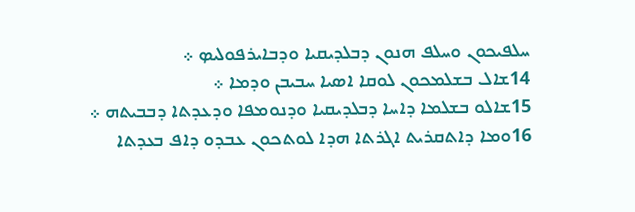ܚܠܦܝܟܘܢ ܘܚܠܦ ܗܢܘܢ ܕܒܠܕܝܩܝܐ ܘܕܒܐܝܪܦܘܠܝܤ ܀
14ܫܐܠ ܒܫܠܡܟܘܢ ܠܘܩܐ ܐܤܝܐ ܚܒܝܒܢ ܘܕܡܐ ܀
15ܫܐܠܘ ܒܫܠܡܐ ܕܐܚܐ ܕܒܠܕܝܩܝܐ ܘܕܢܘܡܦܐ ܘܕܥܕܬܐ ܕܒܒܝܬܗ ܀
16ܘܡܐ ܕܐܬܩܪܝܬ ܐܓܪܬܐ ܗܕܐ ܠܘܬܟܘܢ ܥܒܕܘ ܕܐܦ ܒܥܕܬܐ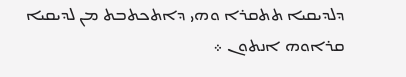ܕܠܕܝܩܝܐ ܬܬܩܪܐ ܘܗܝ ܕܐܬܟܬܒܬ ܡܢ ܠܕܝܩܝܐ ܩܪܐܘܗ ܐܢܬܘܢ ܀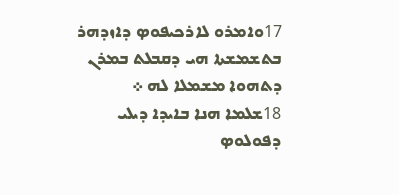17ܘܐܡܪܘ ܠܐܪܟܝܦܘܤ ܕܐܙܕܗܪ ܒܬܫܡܫܬܐ ܗܝ ܕܩܒܠܬ ܒܡܪܢ ܕܬܗܘܐ ܡܫܡܠܐ ܠܗ ܀
18ܫܠܡܐ ܗܢܐ ܒܐܝܕܐ ܕܝܠܝ ܕܦܘܠܘܤ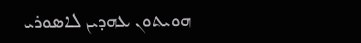ܗܘܝܬܘܢ ܥܗܕܝܢ ܠܐܤܘܪܝ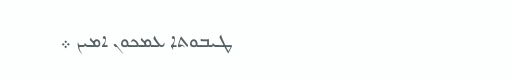ܛܝܒܘܬܐ ܥܡܟܘܢ ܐܡܝܢ ܀